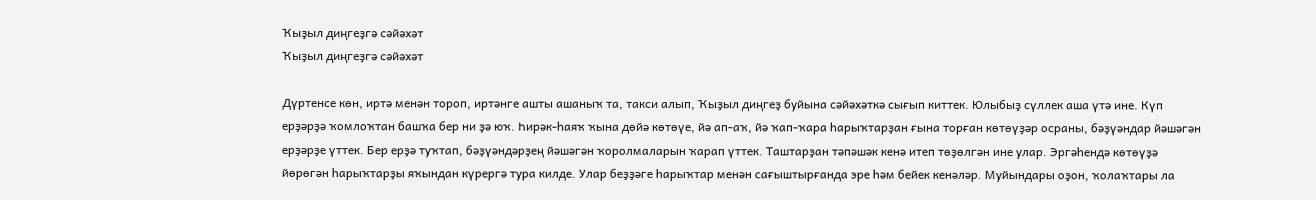Ҡыҙыл диңгеҙгә сәйәхәт
Ҡыҙыл диңгеҙгә сәйәхәт

Дүртенсе көн, иртә менән тороп, иртәнге ашты ашаныҡ та, такси алып, Ҡыҙыл диңгеҙ буйына сәйәхәткә сығып киттек. Юлыбыҙ сүллек аша үтә ине. Күп ерҙәрҙә ҡомлоҡтан башҡа бер ни ҙә юҡ. Һирәк-һаяҡ ҡына дөйә көтөүе, йә ап-аҡ, йә ҡап-ҡара һарыҡтарҙан ғына торған көтөүҙәр осраны, бәҙүәндар йәшәгән ерҙәрҙе үттек. Бер ерҙә туҡтап, бәҙүәндәрҙең йәшәгән ҡоролмаларын ҡарап үттек. Таштарҙан тәпәшәк кенә итеп төҙөлгән ине улар. Эргәһендә көтөүҙә йөрөгән һарыҡтарҙы яҡындан күрергә тура килде. Улар беҙҙәге һарыҡтар менән сағыштырғанда эре һәм бейек кенәләр. Муйындары оҙон, ҡолаҡтары ла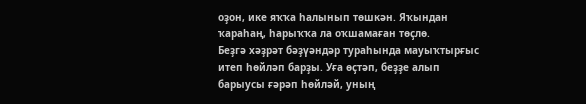оҙон, ике яҡҡа һалынып төшкән. Яҡындан ҡараһаң, һарыҡҡа ла оҡшамаған төҫлө.
Беҙгә хәҙрәт бәҙүәндәр тураһында мауыҡтырғыс итеп һөйләп барҙы. Уға өҫтәп, беҙҙе алып барыусы ғәрәп һөйләй, уның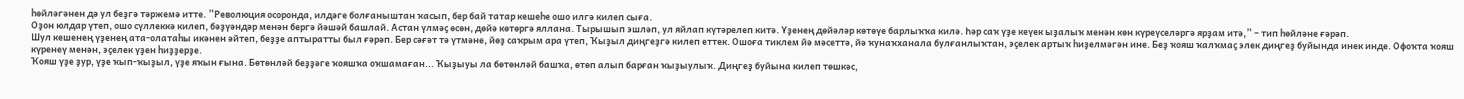һөйләгәнен дә ул беҙгә тәржемә итте. ”Революция осоронда, илдәге болғаныштан ҡасып, бер бай татар кешеһе ошо илгә килеп сыға.
Оҙон юлдар үтеп, ошо сүллеккә килеп, бәҙүәндәр менән бергә йәшәй башлай. Астан үлмәҫ өсөн, дөйә көтөргә яллана. Тырышып эшләп, ул яйлап күтәрелеп китә. Үҙенең дөйәләр көтөүе барлыҡҡа килә. Һәр саҡ үҙе кеүек ыҙалыҡ менән көн күреүселәргә ярҙам итә,” – тип һөйләне ғәрәп.
Шул кешенең үҙенең ата-олатаһы икәнен әйтеп, беҙҙе аптыратты был ғәрәп. Бер сәғәт тә үтмәне, йөҙ саҡрым ара үтеп, Ҡыҙыл диңгеҙгә килеп еттек. Ошоға тиклем йә мәсеттә, йә ҡунаҡханала булғанлыҡтан, эҫелек артыҡ һиҙелмәгән ине. Беҙ ҡояш ҡалҡмаҫ элек диңгеҙ буйында инек инде. Офоҡта ҡояш күренеү менән, эҫелек үҙен һиҙҙерҙе.
Ҡояш үҙе ҙур, үҙе ҡып-ҡыҙыл, үҙе яҡын ғына. Бөтөнләй беҙҙәге ҡояшҡа оҡшамаған... Ҡыҙыуы ла бөтөнләй башҡа, өтөп алып барған ҡыҙыулыҡ. Диңгеҙ буйына килеп төшкәс,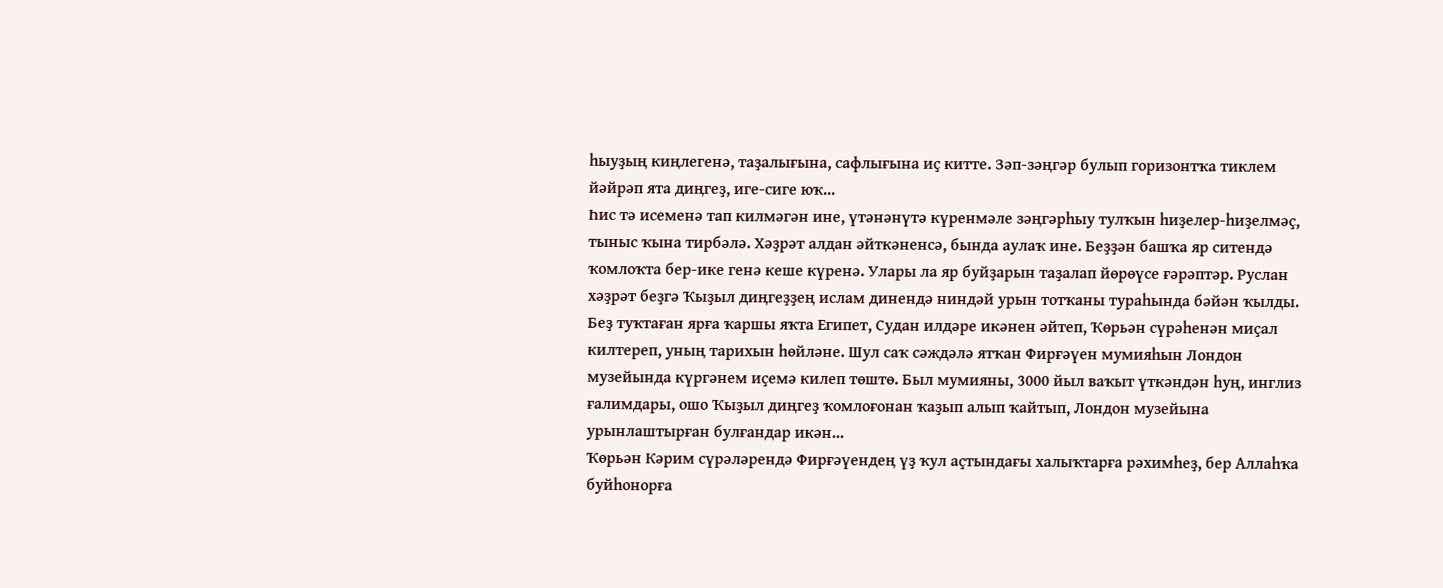һыуҙың киңлегенә, таҙалығына, сафлығына иҫ китте. Зәп-зәңгәр булып горизонтҡа тиклем йәйрәп ята диңгеҙ, иге-сиге юҡ...
Һис тә исеменә тап килмәгән ине, үтәнәнүтә күренмәле зәңгәрһыу тулҡын һиҙелер-һиҙелмәҫ, тыныс ҡына тирбәлә. Хәҙрәт алдан әйткәненсә, бында аулаҡ ине. Беҙҙән башҡа яр ситендә ҡомлоҡта бер-ике генә кеше күренә. Улары ла яр буйҙарын таҙалап йөрөүсе ғәрәптәр. Руслан хәҙрәт беҙгә Ҡыҙыл диңгеҙҙең ислам динендә ниндәй урын тотҡаны тураһында бәйән ҡылды.
Беҙ туҡтаған ярға ҡаршы яҡта Египет, Судан илдәре икәнен әйтеп, Ҡөрьән сүрәһенән миҫал килтереп, уның тарихын һөйләне. Шул саҡ сәждәлә ятҡан Фирғәүен мумияһын Лондон музейында күргәнем иҫемә килеп төштө. Был мумияны, 3000 йыл ваҡыт үткәндән һуң, инглиз ғалимдары, ошо Ҡыҙыл диңгеҙ ҡомлоғонан ҡаҙып алып ҡайтып, Лондон музейына урынлаштырған булғандар икән...
Ҡөрьән Кәрим сүрәләрендә Фирғәүендең үҙ ҡул аҫтындағы халыҡтарға рәхимһеҙ, бер Аллаһҡа буйһонорға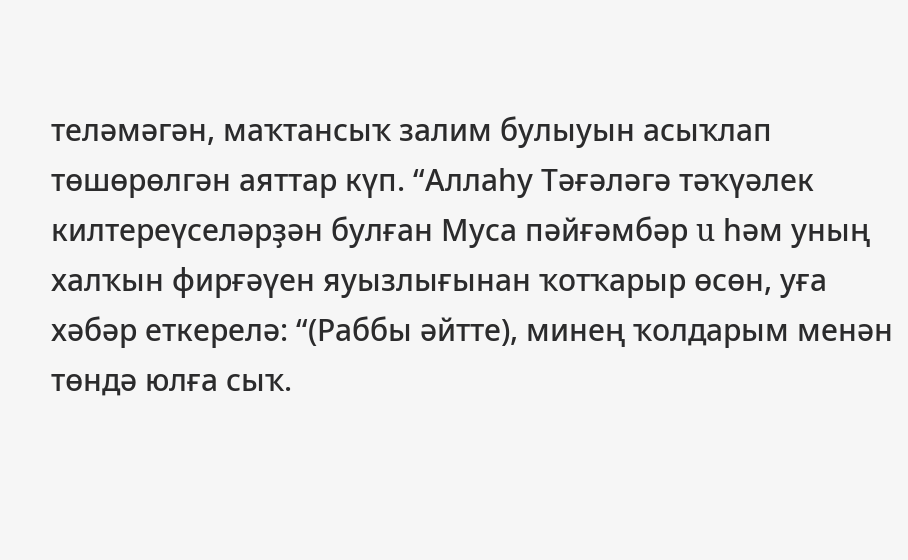теләмәгән, маҡтансыҡ залим булыуын асыҡлап төшөрөлгән аяттар күп. “Аллаһу Тәғәләгә тәҡүәлек килтереүселәрҙән булған Муса пәйғәмбәр u һәм уның халҡын фирғәүен яуызлығынан ҡотҡарыр өсөн, уға хәбәр еткерелә: “(Раббы әйтте), минең ҡолдарым менән төндә юлға сыҡ.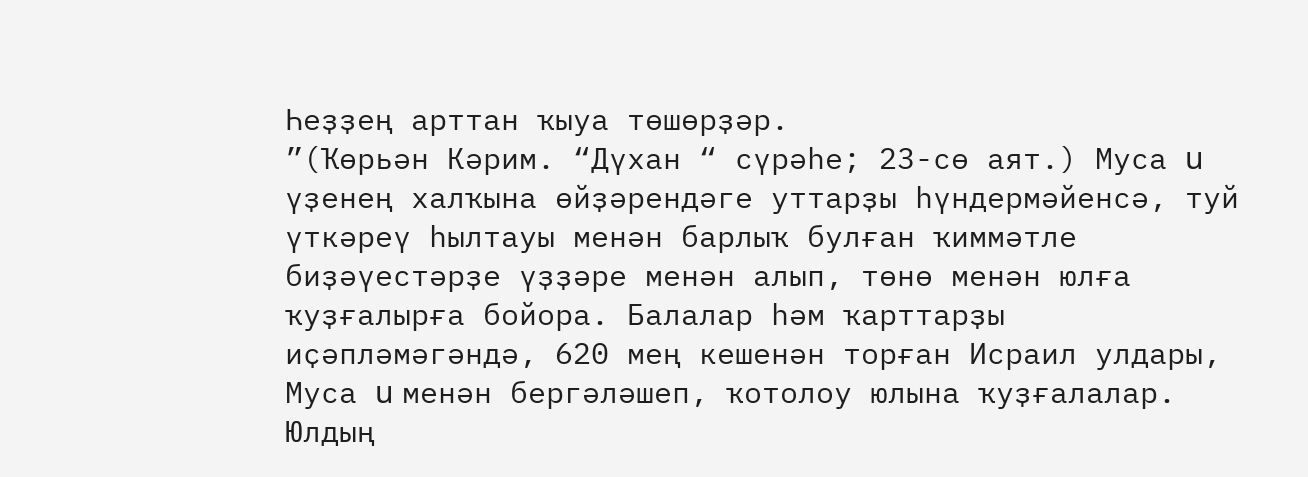Һеҙҙең арттан ҡыуа төшөрҙәр.
”(Ҡөрьән Кәрим. “Дүхан “ сүрәһе; 23-сө аят.) Муса u үҙенең халҡына өйҙәрендәге уттарҙы һүндермәйенсә, туй үткәреү һылтауы менән барлыҡ булған ҡиммәтле биҙәүестәрҙе үҙҙәре менән алып, төнө менән юлға ҡуҙғалырға бойора. Балалар һәм ҡарттарҙы иҫәпләмәгәндә, 620 мең кешенән торған Исраил улдары, Муса u менән бергәләшеп, ҡотолоу юлына ҡуҙғалалар.
Юлдың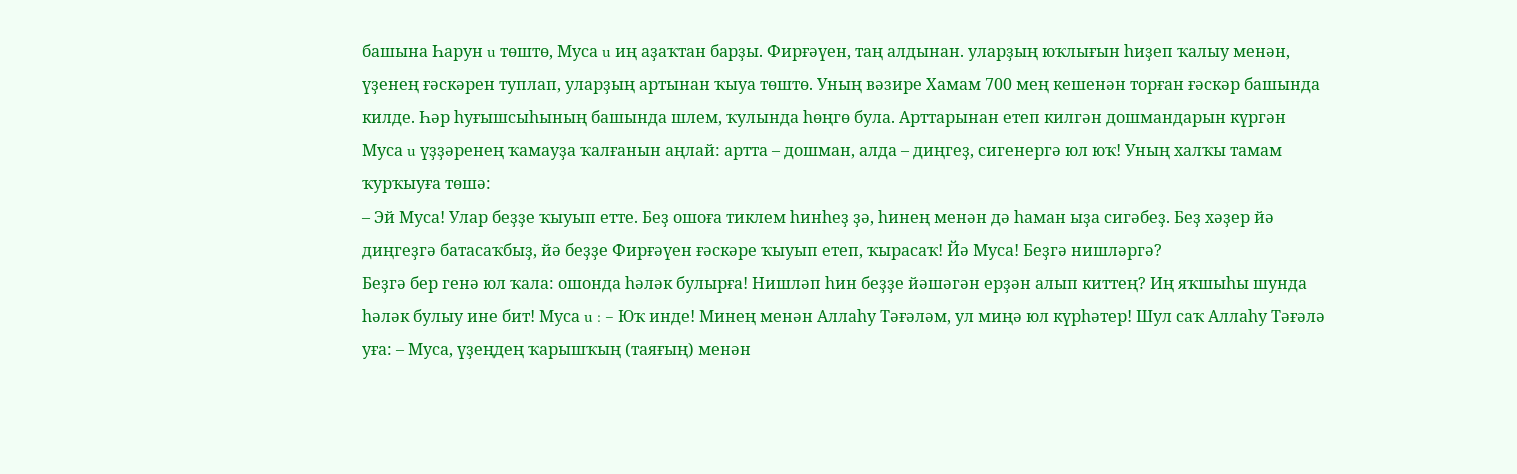башына Һарун u төштө, Муса u иң аҙаҡтан барҙы. Фирғәүен, таң алдынан. уларҙың юҡлығын һиҙеп ҡалыу менән, үҙенең ғәскәрен туплап, уларҙың артынан ҡыуа төштө. Уның вәзире Хамам 700 мең кешенән торған ғәскәр башында килде. Һәр һуғышсыһының башында шлем, ҡулында һөңгө була. Арттарынан етеп килгән дошмандарын күргән Муса u үҙҙәренең ҡамауҙа ҡалғанын аңлай: артта – дошман, алда – диңгеҙ, сигенергә юл юҡ! Уның халҡы тамам ҡурҡыуға төшә:
– Эй Муса! Улар беҙҙе ҡыуып етте. Беҙ ошоға тиклем һинһеҙ ҙә, һинең менән дә һаман ыҙа сигәбеҙ. Беҙ хәҙер йә диңгеҙгә батасаҡбыҙ, йә беҙҙе Фирғәүен ғәскәре ҡыуып етеп, ҡырасаҡ! Йә Муса! Беҙгә нишләргә?
Беҙгә бер генә юл ҡала: ошонда һәләк булырға! Нишләп һин беҙҙе йәшәгән ерҙән алып киттең? Иң яҡшыһы шунда һәләк булыу ине бит! Муса u : – Юҡ инде! Минең менән Аллаһу Тәғәләм, ул миңә юл күрһәтер! Шул саҡ Аллаһу Тәғәлә уға: – Муса, үҙеңдең ҡарышҡың (таяғың) менән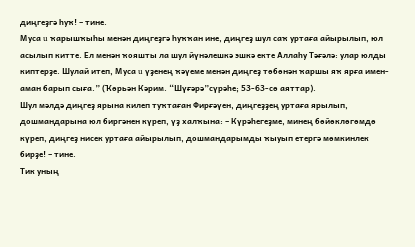диңгеҙгә һуҡ! – тине.
Муса u ҡарышҡыһы менән диңгеҙгә һуҡҡан ине, диңгеҙ шул саҡ уртаға айырылып, юл асылып китте. Ел менән ҡояшты ла шул йүнәлешкә эшкә екте Аллаһу Тәғәлә: улар юлды киптерҙе. Шулай итеп, Муса u үҙенең ҡәүеме менән диңгеҙ төбөнән ҡаршы яҡ ярға имен-аман барып сыға.” (Ҡөрьән Кәрим. “Шүғәрә”сүрәһе; 53-63-сө аяттар).
Шул мәлдә диңгеҙ ярына килеп туҡтаған Фирғәүен, диңгеҙҙең уртаға ярылып, дошмандарына юл биргәнен күреп, үҙ халҡына: – Күрәһегеҙме, минең бөйөклөгөмдө күреп, диңгеҙ нисек уртаға айырылып, дошмандарымды ҡыуып етергә мөмкинлек бирҙе! – тине.
Тик уның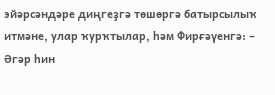эйәрсәндәре диңгеҙгә төшөргә батырсылыҡ итмәне, улар ҡурҡтылар, һәм Фирғәүенгә: – Әгәр һин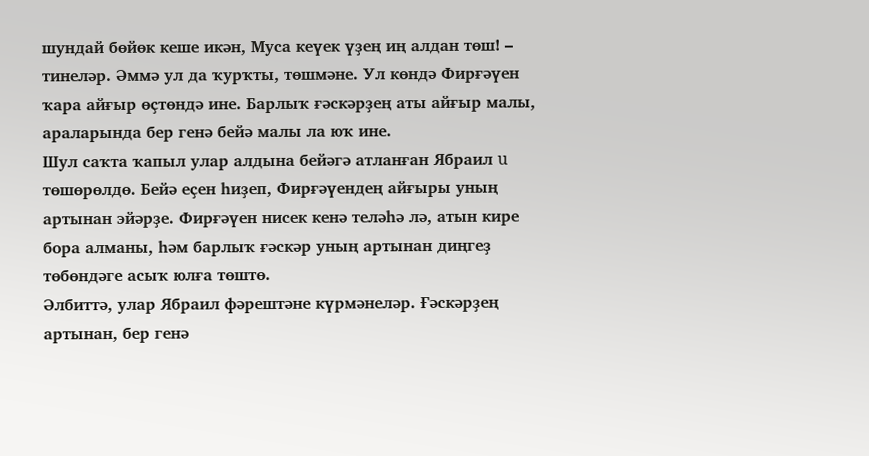шундай бөйөк кеше икән, Муса кеүек үҙең иң алдан төш! – тинеләр. Әммә ул да ҡурҡты, төшмәне. Ул көндә Фирғәүен ҡара айғыр өҫтөндә ине. Барлыҡ ғәскәрҙең аты айғыр малы, араларында бер генә бейә малы ла юҡ ине.
Шул саҡта ҡапыл улар алдына бейәгә атланған Ябраил u төшөрөлдө. Бейә еҫен һиҙеп, Фирғәүендең айғыры уның артынан эйәрҙе. Фирғәүен нисек кенә теләһә лә, атын кире бора алманы, һәм барлыҡ ғәскәр уның артынан диңгеҙ төбөндәге асыҡ юлға төштө.
Әлбиттә, улар Ябраил фәрештәне күрмәнеләр. Ғәскәрҙең артынан, бер генә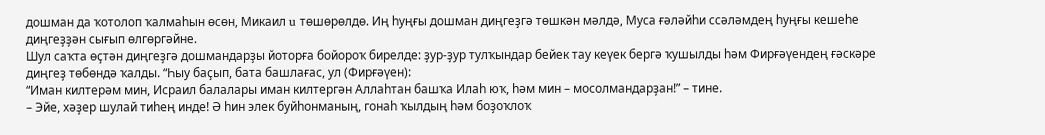дошман да ҡотолоп ҡалмаһын өсөн, Микаил u төшөрөлдө. Иң һуңғы дошман диңгеҙгә төшкән мәлдә, Муса ғәләйһи ссәләмдең һуңғы кешеһе диңгеҙҙән сығып өлгөргәйне.
Шул саҡта өҫтән диңгеҙгә дошмандарҙы йоторға бойороҡ бирелде: ҙур-ҙур тулҡындар бейек тау кеүек бергә ҡушылды һәм Фирғәүендең ғәскәре диңгеҙ төбөндә ҡалды. “Һыу баҫып, бата башлағас, ул (Фирғәүен):
“Иман килтерәм мин, Исраил балалары иман килтергән Аллаһтан башҡа Илаһ юҡ, һәм мин – мосолмандарҙан!” – тине.
– Эйе, хәҙер шулай тиһең инде! Ә һин элек буйһонманың, гонаһ ҡылдың һәм боҙоҡлоҡ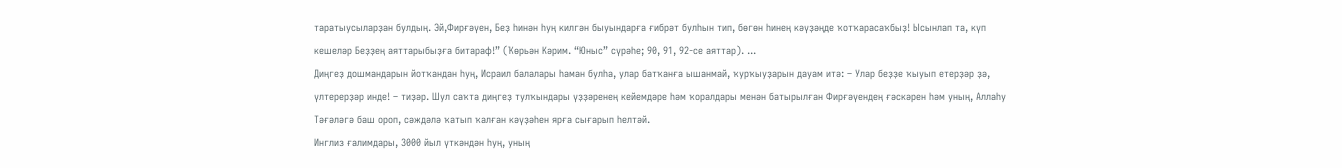таратыусыларҙан булдың. Эй,Фирғәүен, Беҙ һинән һуң килгән быуындарға ғибрәт булһын тип, бөгөн һинең кәүҙәңде ҡотҡарасаҡбыҙ! Ысынлап та, күп кешеләр Беҙҙең аяттарыбыҙға битараф!” (Ҡөрьән Кәрим. “Юныс” сүрәһе; 90, 91, 92-се аяттар). ...
Диңгеҙ дошмандарын йотҡандан һуң, Исраил балалары һаман булһа, улар батҡанға ышанмай, ҡурҡыуҙарын дауам итә: – Улар беҙҙе ҡыуып етерҙәр ҙә, үлтерерҙәр инде! – тиҙәр. Шул саҡта диңгеҙ тулҡындары үҙҙәренең кейемдәре һәм ҡоралдары менән батырылған Фирғәүендең ғәскәрен һәм уның, Аллаһу Тәғәләгә баш ороп, сәждәлә ҡатып ҡалған кәүҙәһен ярға сығарып һелтәй.
Инглиз ғалимдары, 3000 йыл үткәндән һуң, уның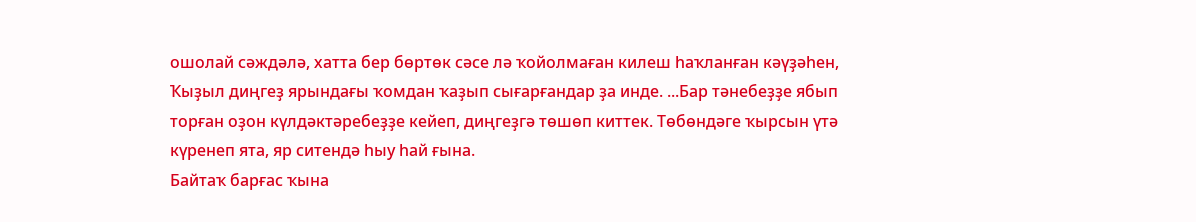ошолай сәждәлә, хатта бер бөртөк сәсе лә ҡойолмаған килеш һаҡланған кәүҙәһен, Ҡыҙыл диңгеҙ ярындағы ҡомдан ҡаҙып сығарғандар ҙа инде. ...Бар тәнебеҙҙе ябып торған оҙон күлдәктәребеҙҙе кейеп, диңгеҙгә төшөп киттек. Төбөндәге ҡырсын үтә күренеп ята, яр ситендә һыу һай ғына.
Байтаҡ барғас ҡына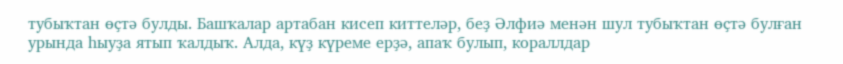тубыҡтан өҫтә булды. Башҡалар артабан кисеп киттеләр, беҙ Әлфиә менән шул тубыҡтан өҫтә булған урында һыуҙа ятып ҡалдыҡ. Алда, күҙ күреме ерҙә, апаҡ булып, кораллдар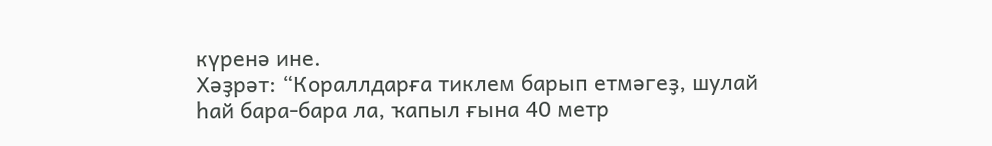күренә ине.
Хәҙрәт: “Кораллдарға тиклем барып етмәгеҙ, шулай һай бара-бара ла, ҡапыл ғына 40 метр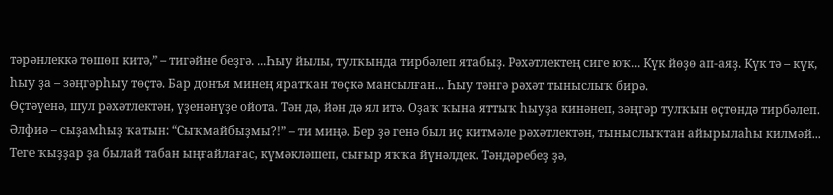тәрәнлеккә төшөп китә,” – тигәйне беҙгә. ...Һыу йылы, тулҡында тирбәлеп ятабыҙ. Рәхәтлектең сиге юҡ... Күк йөҙө ап-аяҙ. Күк тә – күк, һыу ҙа – зәңгәрһыу төҫтә. Бар донъя минең яратҡан төҫкә мансылған... Һыу тәнгә рәхәт тыныслыҡ бирә.
Өҫтәүенә, шул рәхәтлектән, үҙенәнүҙе ойота. Тән дә, йән дә ял итә. Оҙаҡ ҡына яттыҡ һыуҙа кинәнеп, зәңгәр тулҡын өҫтөндә тирбәлеп. Әлфиә – сыҙамһыҙ ҡатын: “Сыҡмайбыҙмы?!” – ти миңә. Бер ҙә генә был иҫ китмәле рәхәтлектән, тыныслыҡтан айырылаһы килмәй... Теге ҡыҙҙар ҙа былай табан ыңғайлағас, күмәкләшеп, сығыр яҡҡа йүнәлдек. Тәндәребеҙ ҙә,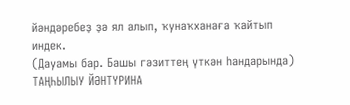йәндәребеҙ ҙә ял алып, ҡунаҡханаға ҡайтып индек.
(Дауамы бар. Башы гәзиттең үткән һандарында)
ТАҢҺЫЛЫУ ЙӘНТҮРИНА